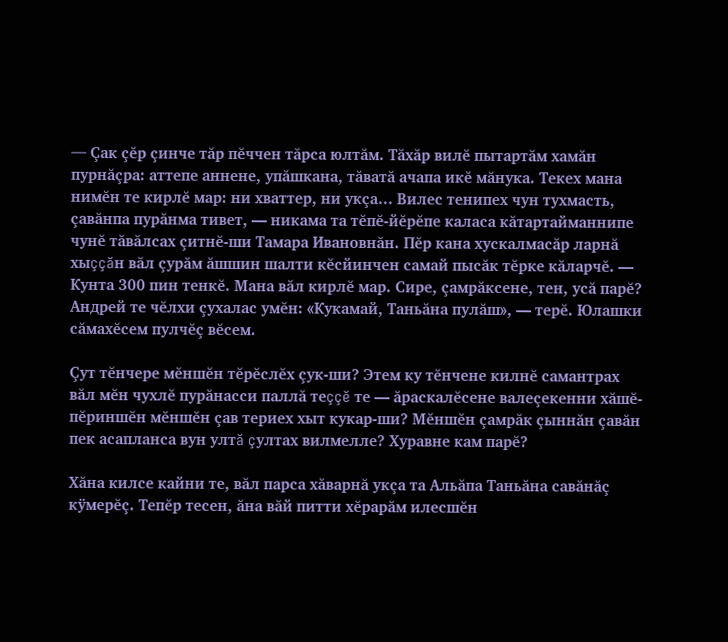— Çак çĕр çинче тăр пĕччен тăрса юлтăм. Тăхăр вилĕ пытартăм хамăн пурнăçра: аттепе аннене, упăшкана, тăватă ачапа икĕ мăнука. Текех мана нимĕн те кирлĕ мар: ни хваттер, ни укçа… Вилес тенипех чун тухмасть, çавăнпа пурăнма тивет, — никама та тĕпĕ-йĕрĕпе каласа кăтартайманнипе чунĕ тăвăлсах çитнĕ-ши Тамара Ивановнăн. Пĕр кана хускалмасăр ларнă хыççăн вăл çурăм ăшшин шалти кĕсйинчен самай пысăк тĕрке кăларчĕ. — Кунта 300 пин тенкĕ. Мана вăл кирлĕ мар. Сире, çамрăксене, тен, усă парĕ? Андрей те чĕлхи çухалас умĕн: «Кукамай, Таньăна пулăш», — терĕ. Юлашки сăмахĕсем пулчĕç вĕсем.

Çут тĕнчере мĕншĕн тĕрĕслĕх çук-ши? Этем ку тĕнчене килнĕ самантрах вăл мĕн чухлĕ пурăнасси паллă теççĕ те — ăраскалĕсене валеçекенни хăшĕ-пĕриншĕн мĕншĕн çав териех хыт кукар-ши? Мĕншĕн çамрăк çыннăн çавăн пек асапланса вун ултă çултах вилмелле? Хуравне кам парĕ?

Хăна килсе кайни те, вăл парса хăварнă укçа та Альăпа Таньăна савăнăç кÿмерĕç. Тепĕр тесен, ăна вăй питти хĕрарăм илесшĕн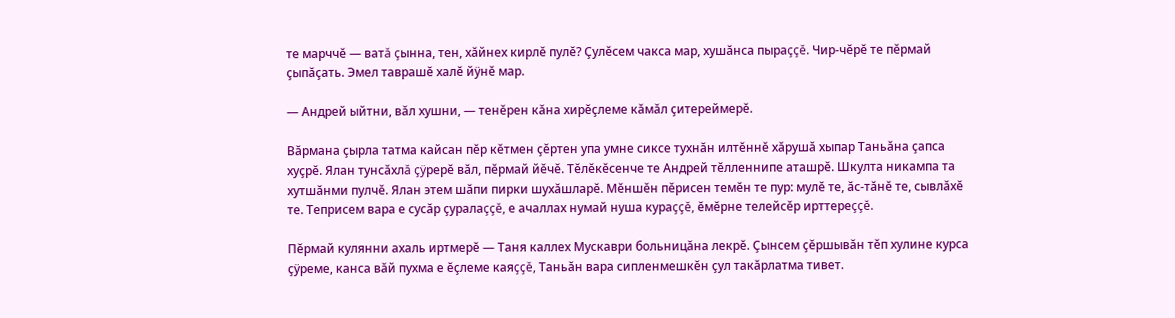те марччĕ — ватă çынна, тен, хăйнех кирлĕ пулĕ? Çулĕсем чакса мар, хушăнса пыраççĕ. Чир-чĕрĕ те пĕрмай çыпăçать. Эмел таврашĕ халĕ йÿнĕ мар.

— Андрей ыйтни, вăл хушни, — тенĕрен кăна хирĕçлеме кăмăл çитереймерĕ.

Вăрмана çырла татма кайсан пĕр кĕтмен çĕртен упа умне сиксе тухнăн илтĕннĕ хăрушă хыпар Таньăна çапса хуçрĕ. Ялан тунсăхлă çÿрерĕ вăл, пĕрмай йĕчĕ. Тĕлĕкĕсенче те Андрей тĕлленнипе аташрĕ. Шкулта никампа та хутшăнми пулчĕ. Ялан этем шăпи пирки шухăшларĕ. Мĕншĕн пĕрисен темĕн те пур: мулĕ те, ăс-тăнĕ те, сывлăхĕ те. Теприсем вара е сусăр çуралаççĕ, е ачаллах нумай нуша кураççĕ, ĕмĕрне телейсĕр ирттереççĕ.

Пĕрмай кулянни ахаль иртмерĕ — Таня каллех Мускаври больницăна лекрĕ. Çынсем çĕршывăн тĕп хулине курса çÿреме, канса вăй пухма е ĕçлеме каяççĕ, Таньăн вара сипленмешкĕн çул такăрлатма тивет.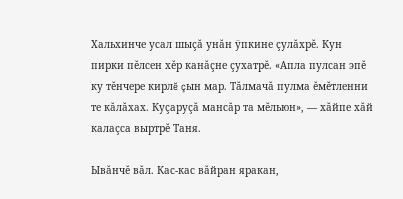Хальхинче усал шыçă унăн ÿпкине çулăхрĕ. Кун пирки пĕлсен хĕр канăçне çухатрĕ. «Апла пулсан эпĕ ку тĕнчере кирлĕ çын мар. Тăлмачă пулма ĕмĕтленни те кăлăхах. Куçаруçă мансăр та мĕльюн», — хăйпе хăй калаçса выртрĕ Таня.

Ывăнчĕ вăл. Кас-кас вăйран яракан,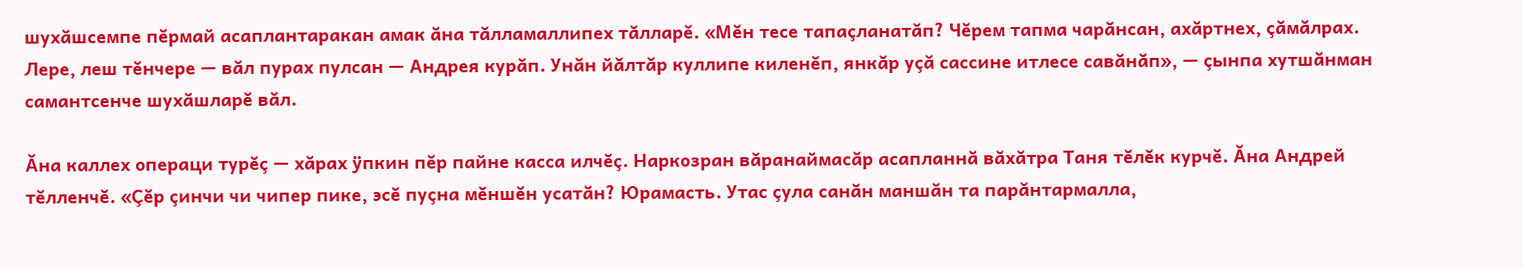шухăшсемпе пĕрмай асаплантаракан амак ăна тăлламаллипех тăлларĕ. «Мĕн тесе тапаçланатăп? Чĕрем тапма чарăнсан, ахăртнех, çăмăлрах. Лере, леш тĕнчере — вăл пурах пулсан — Андрея курăп. Унăн йăлтăр куллипе киленĕп, янкăр уçă сассине итлесе савăнăп», — çынпа хутшăнман самантсенче шухăшларĕ вăл.

Ăна каллех операци турĕç — хăрах ÿпкин пĕр пайне касса илчĕç. Наркозран вăранаймасăр асапланнă вăхăтра Таня тĕлĕк курчĕ. Ăна Андрей тĕлленчĕ. «Çĕр çинчи чи чипер пике, эсĕ пуçна мĕншĕн усатăн? Юрамасть. Утас çула санăн маншăн та парăнтармалла,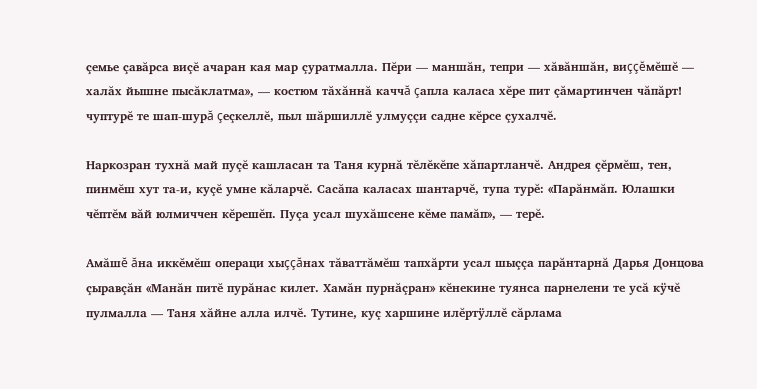çемье çавăрса виçĕ ачаран кая мар çуратмалла. Пĕри — маншăн, тепри — хăвăншăн, виççĕмĕшĕ — халăх йышне пысăклатма», — костюм тăхăннă каччă çапла каласа хĕре пит çăмартинчен чăпăрт! чуптурĕ те шап-шурă çеçкеллĕ, пыл шăршиллĕ улмуççи садне кĕрсе çухалчĕ.

Наркозран тухнă май пуçĕ кашласан та Таня курнă тĕлĕкĕпе хăпартланчĕ. Андрея çĕрмĕш, тен, пинмĕш хут та-и, куçĕ умне кăларчĕ. Сасăпа каласах шантарчĕ, тупа турĕ: «Парăнмăп. Юлашки чĕптĕм вăй юлмиччен кĕрешĕп. Пуçа усал шухăшсене кĕме памăп», — терĕ.

Амăшĕ ăна иккĕмĕш операци хыççăнах тăваттăмĕш тапхăрти усал шыççа парăнтарнă Дарья Донцова çыравçăн «Манăн питĕ пурăнас килет. Хамăн пурнăçран» кĕнекине туянса парнелени те усă кÿчĕ пулмалла — Таня хăйне алла илчĕ. Тутине, куç харшине илĕртÿллĕ сăрлама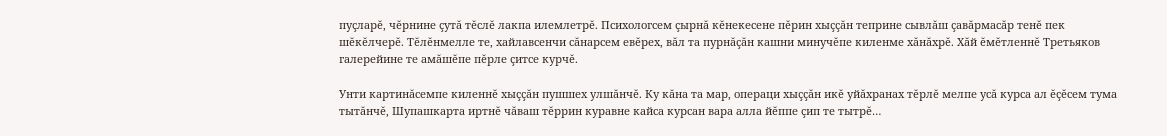пуçларĕ, чĕрнине çутă тĕслĕ лакпа илемлетрĕ. Психологсем çырнă кĕнекесене пĕрин хыççăн теприне сывлăш çавăрмасăр тенĕ пек шĕкĕлчерĕ. Тĕлĕнмелле те, хайлавсенчи сăнарсем евĕрех, вăл та пурнăçăн кашни минучĕпе киленме хăнăхрĕ. Хăй ĕмĕтленнĕ Третьяков галерейине те амăшĕпе пĕрле çитсе курчĕ.

Унти картинăсемпе киленнĕ хыççăн пушшех улшăнчĕ. Ку кăна та мар, операци хыççăн икĕ уйăхранах тĕрлĕ мелпе усă курса ал ĕçĕсем тума тытăнчĕ, Шупашкарта иртнĕ чăваш тĕррин куравне кайса курсан вара алла йĕппе çип те тытрĕ…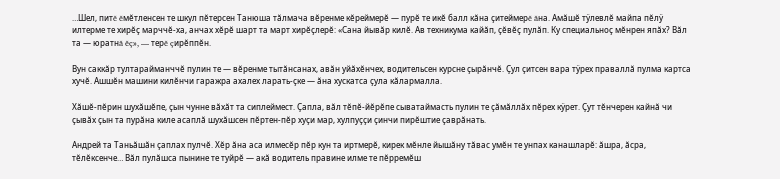…Шел, питĕ ĕмĕтленсен те шкул пĕтерсен Танюша тăлмача вĕренме кĕреймерĕ — пурĕ те икĕ балл кăна çитеймерĕ ăна. Амăшĕ тÿлевлĕ майпа пĕлÿ илтерме те хирĕç марччĕ-ха, анчах хĕрĕ шарт та март хирĕçлерĕ: «Сана йывăр килĕ. Ав техникума кайăп, çĕвĕç пулăп. Ку специальноç мĕнрен япăх? Вăл та — юратнă ĕç», — терĕ çирĕппĕн.

Вун саккăр тултарайманччĕ пулин те — вĕренме тытăнсанах, авăн уйăхĕнчех, водительсен курсне çырăнчĕ. Çул çитсен вара тÿрех праваллă пулма картса хучĕ. Ашшĕн машини килĕнчи гаражра ахалех ларать-çке — ăна хускатса çула кăлармалла.

Хăшĕ-пĕрин шухăшĕпе, çын чунне вăхăт та сиплеймест. Çапла, вăл тĕпĕ-йĕрĕпе сыватаймасть пулин те çăмăллăх пĕрех кÿрет. Çут тĕнчерен кайнă чи çывăх çын та пурăна киле асаплă шухăшсен пĕртен-пĕр хуçи мар, хулпуççи çинчи пирĕштие çаврăнать.

Андрей та Таньăшăн çаплах пулчĕ. Хĕр ăна аса илмесĕр пĕр кун та иртмерĕ, кирек мĕнле йышăну тăвас умĕн те унпах канашларĕ: ăшра, ăсра, тĕлĕксенче… Вăл пулăшса пынине те туйрĕ — акă водитель правине илме те пĕрремĕш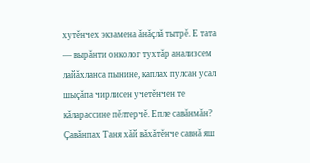хутĕнчех экзамена ăнăçлă тытрĕ. Е тата — вырăнти онколог тухтăр анализсем лайăхланса пынине, каплах пулсан усал шыçăпа чирлисен учетĕнчен те кăларассине пĕлтерчĕ. Епле савăнмăн? Çавăнпах Таня хăй вăхăтĕнче савнă яш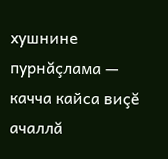хушнине пурнăçлама — качча кайса виçĕ ачаллă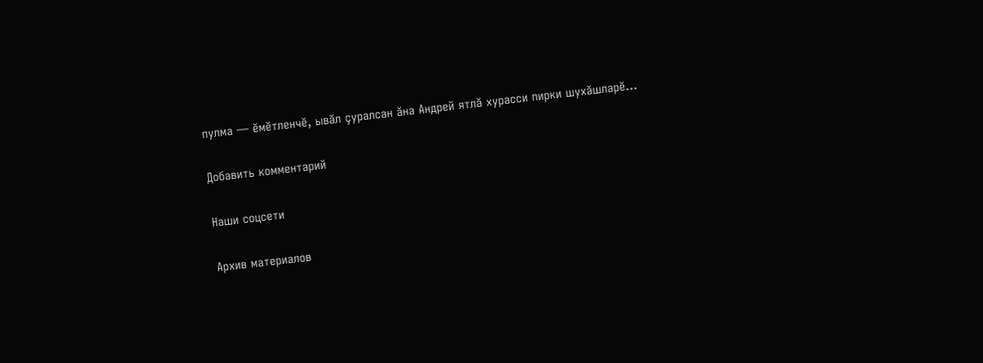пулма — ĕмĕтленчĕ, ывăл çуралсан ăна Андрей ятлă хурасси пирки шухăшларĕ…

Добавить комментарий

Наши соцсети

Архив материалов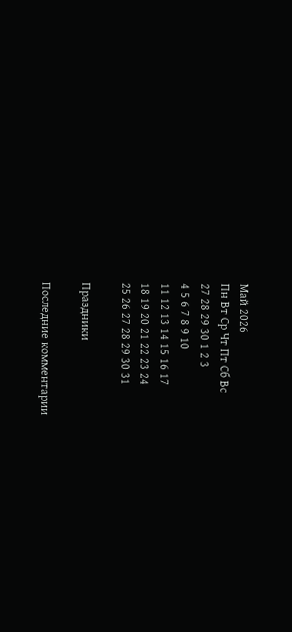Май 2026
Пн Вт Ср Чт Пт Сб Вс
27 28 29 30 1 2 3
4 5 6 7 8 9 10
11 12 13 14 15 16 17
18 19 20 21 22 23 24
25 26 27 28 29 30 31

Праздники

Последние комментарии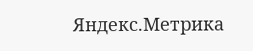Яндекс.Метрика